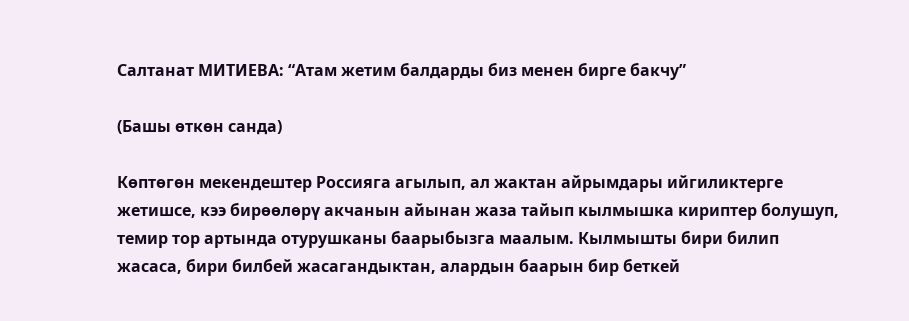Салтанат МИТИЕВА: “Атам жетим балдарды биз менен бирге бакчу”

(Башы өткөн санда)

Көптөгөн мекендештер Россияга агылып, ал жактан айрымдары ийгиликтерге жетишсе, кээ бирөөлөрү акчанын айынан жаза тайып кылмышка кириптер болушуп, темир тор артында отурушканы баарыбызга маалым. Кылмышты бири билип жасаса, бири билбей жасагандыктан, алардын баарын бир беткей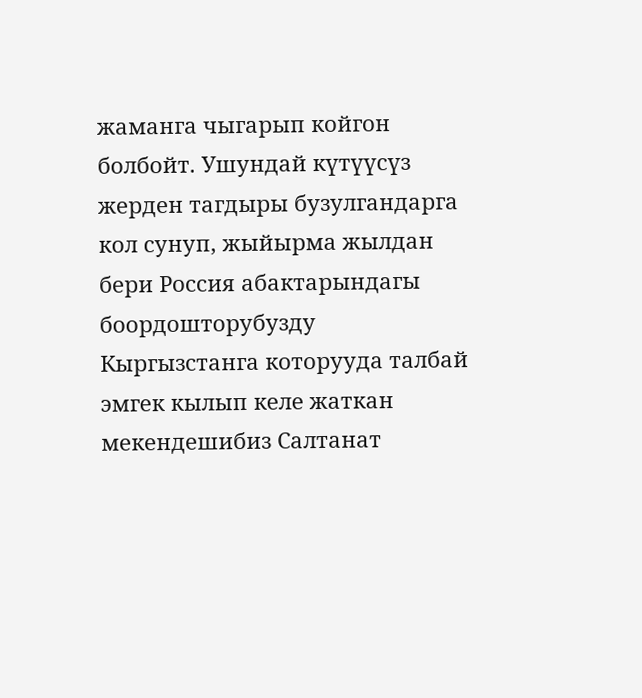жаманга чыгарып койгон болбойт. Ушундай күтүүсүз жерден тагдыры бузулгандарга кол сунуп, жыйырма жылдан бери Россия абактарындагы боордошторубузду Кыргызстанга которууда талбай эмгек кылып келе жаткан мекендешибиз Салтанат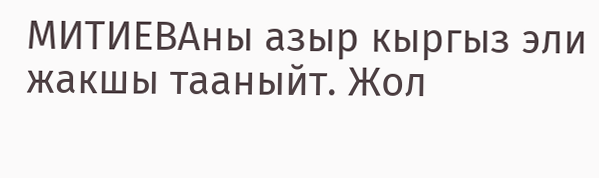МИТИЕВАны азыр кыргыз эли жакшы тааныйт. Жол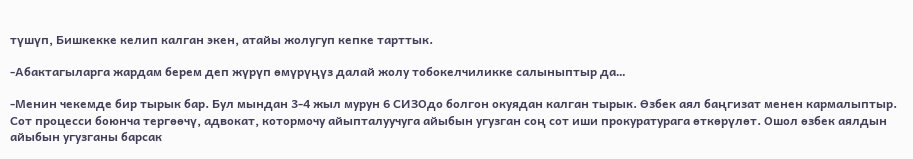түшүп, Бишкекке келип калган экен, атайы жолугуп кепке тарттык.

-Абактагыларга жардам берем деп жүрүп өмүрүңүз далай жолу тобокелчиликке салыныптыр да…

-Менин чекемде бир тырык бар. Бул мындан 3-4 жыл мурун 6 СИЗОдо болгон окуядан калган тырык. Өзбек аял баңгизат менен кармалыптыр. Сот процесси боюнча тергөөчү, адвокат, котормочу айыпталуучуга айыбын угузган соң сот иши прокуратурага өткөрүлөт. Ошол өзбек аялдын айыбын угузганы барсак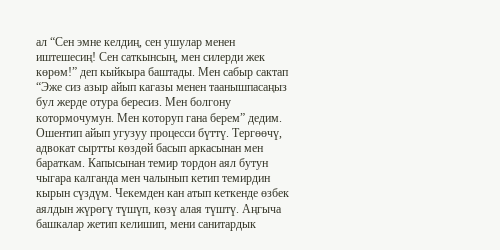ал “Сен эмне келдиң, сен ушулар менен иштешесиң! Сен саткынсың, мен силерди жек көрөм!” деп кыйкыра баштады. Мен сабыр сактап “Эже сиз азыр айып кагазы менен таанышпасаңыз бул жерде отура бересиз. Мен болгону котормочумун. Мен которуп гана берем” дедим. Ошентип айып угузуу процесси бүттү. Тергөөчү, адвокат сыртты көздөй басып аркасынан мен бараткам. Капысынан темир тордон аял бутун чыгара калганда мен чалынып кетип темирдин кырын сүздүм. Чекемден кан атып кеткенде өзбек аялдын жүрөгү түшүп, көзү алая түштү. Аңгыча башкалар жетип келишип, мени санитардык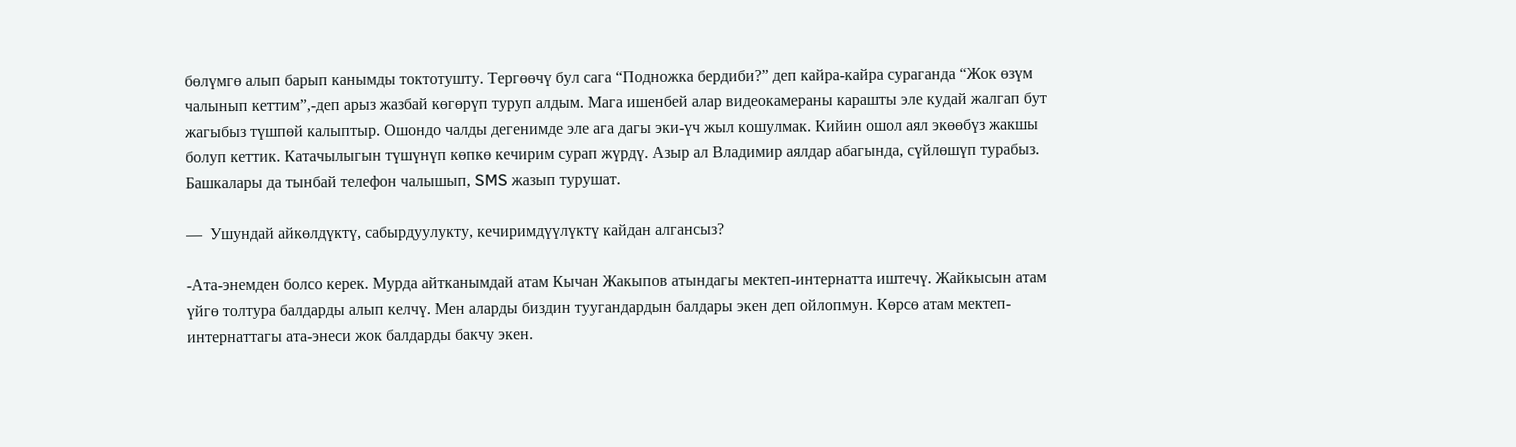бөлүмгө алып барып канымды токтотушту. Тергөөчү бул сага “Подножка бердиби?” деп кайра-кайра сураганда “Жок өзүм чалынып кеттим”,-деп арыз жазбай көгөрүп туруп алдым. Мага ишенбей алар видеокамераны карашты эле кудай жалгап бут жагыбыз түшпөй калыптыр. Ошондо чалды дегенимде эле ага дагы эки-үч жыл кошулмак. Кийин ошол аял экөөбүз жакшы болуп кеттик. Катачылыгын түшүнүп көпкө кечирим сурап жүрдү. Азыр ал Владимир аялдар абагында, сүйлөшүп турабыз. Башкалары да тынбай телефон чалышып, SMS жазып турушат.

—  Ушундай айкөлдүктү, сабырдуулукту, кечиримдүүлүктү кайдан алгансыз?

-Ата-энемден болсо керек. Мурда айтканымдай атам Кычан Жакыпов атындагы мектеп-интернатта иштечү. Жайкысын атам үйгө толтура балдарды алып келчү. Мен аларды биздин туугандардын балдары экен деп ойлопмун. Көрсө атам мектеп-интернаттагы ата-энеси жок балдарды бакчу экен.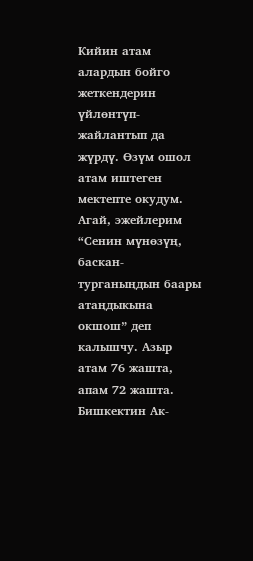Кийин атам алардын бойго жеткендерин үйлөнтүп-жайлантып да жүрдү. Өзүм ошол атам иштеген мектепте окудум. Агай, эжейлерим “Сенин мүнөзүң, баскан-турганыңдын баары атаңдыкына окшош” деп калышчу. Азыр атам 76 жашта, апам 72 жашта. Бишкектин Ак-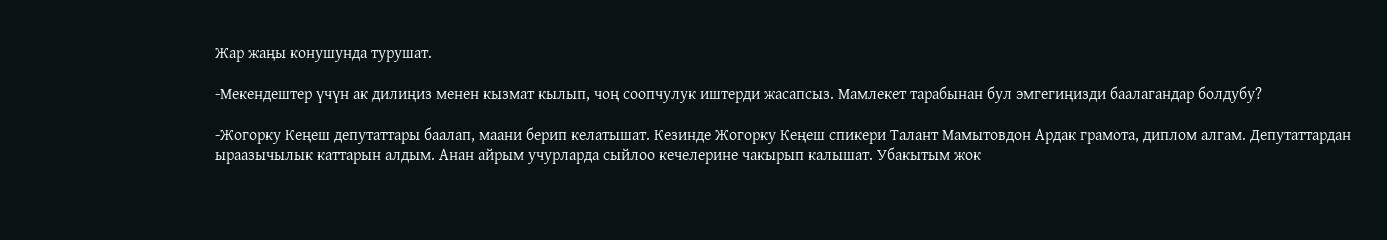Жар жаңы конушунда турушат.

-Мекендештер үчүн ак дилиңиз менен кызмат кылып, чоң соопчулук иштерди жасапсыз. Мамлекет тарабынан бул эмгегиңизди баалагандар болдубу?

-Жогорку Кеңеш депутаттары баалап, маани берип келатышат. Кезинде Жогорку Кеңеш спикери Талант Мамытовдон Ардак грамота, диплом алгам. Депутаттардан ыраазычылык каттарын алдым. Анан айрым учурларда сыйлоо кечелерине чакырып калышат. Убакытым жок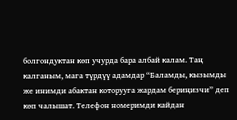болгондуктан көп учурда бара албай калам. Таң калганым, мага түрдүү адамдар “Баламды, кызымды же инимди абактан которууга жардам бериңизчи” деп көп чалышат. Телефон номеримди кайдан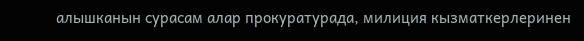алышканын сурасам алар прокуратурада, милиция кызматкерлеринен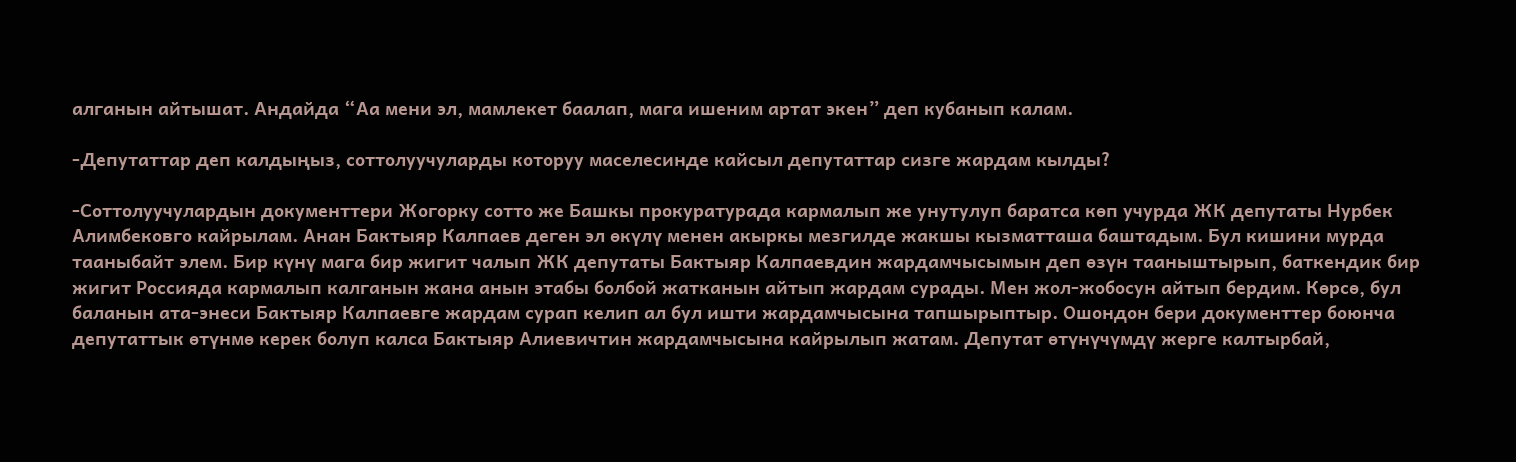алганын айтышат. Андайда “Аа мени эл, мамлекет баалап, мага ишеним артат экен” деп кубанып калам.

-Депутаттар деп калдыңыз, соттолуучуларды которуу маселесинде кайсыл депутаттар сизге жардам кылды?

-Соттолуучулардын документтери Жогорку сотто же Башкы прокуратурада кармалып же унутулуп баратса көп учурда ЖК депутаты Нурбек Алимбековго кайрылам. Анан Бактыяр Калпаев деген эл өкүлү менен акыркы мезгилде жакшы кызматташа баштадым. Бул кишини мурда тааныбайт элем. Бир күнү мага бир жигит чалып ЖК депутаты Бактыяр Калпаевдин жардамчысымын деп өзүн тааныштырып, баткендик бир жигит Россияда кармалып калганын жана анын этабы болбой жатканын айтып жардам сурады. Мен жол-жобосун айтып бердим. Көрсө, бул баланын ата-энеси Бактыяр Калпаевге жардам сурап келип ал бул ишти жардамчысына тапшырыптыр. Ошондон бери документтер боюнча депутаттык өтүнмө керек болуп калса Бактыяр Алиевичтин жардамчысына кайрылып жатам. Депутат өтүнүчүмдү жерге калтырбай,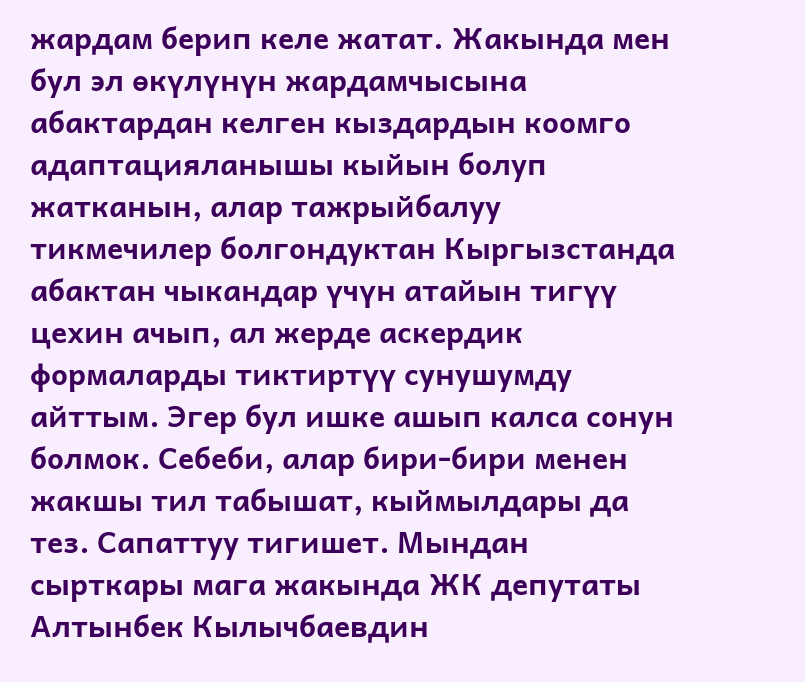жардам берип келе жатат. Жакында мен бул эл өкүлүнүн жардамчысына абактардан келген кыздардын коомго адаптацияланышы кыйын болуп жатканын, алар тажрыйбалуу тикмечилер болгондуктан Кыргызстанда абактан чыкандар үчүн атайын тигүү цехин ачып, ал жерде аскердик формаларды тиктиртүү сунушумду айттым. Эгер бул ишке ашып калса сонун болмок. Себеби, алар бири-бири менен жакшы тил табышат, кыймылдары да тез. Сапаттуу тигишет. Мындан сырткары мага жакында ЖК депутаты Алтынбек Кылычбаевдин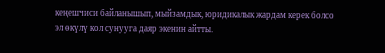кеңешчиси байланышып, мыйзамдык, юридикалык жардам керек болсо эл өкүлү кол сунууга даяр экенин айтты.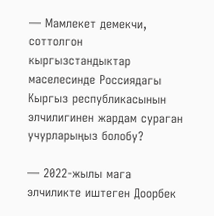— Мамлекет демекчи, соттолгон кыргызстандыктар маселесинде Россиядагы Кыргыз республикасынын элчилигинен жардам сураган учурларыңыз болобу?

— 2022-жылы мага элчиликте иштеген Доорбек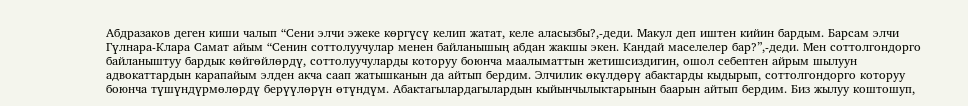Абдразаков деген киши чалып “Сени элчи эжеке көргүсү келип жатат, келе аласызбы?,-деди. Макул деп иштен кийин бардым. Барсам элчи Гүлнара-Клара Самат айым “Сенин соттолуучулар менен байланышың абдан жакшы экен. Кандай маселелер бар?”,-деди. Мен соттолгондорго байланыштуу бардык көйгөйлөрдү, соттолуучуларды которуу боюнча маалыматтын жетишсиздигин, ошол себептен айрым шылуун адвокаттардын карапайым элден акча саап жатышканын да айтып бердим. Элчилик өкүлдөрү абактарды кыдырып, соттолгондорго которуу боюнча түшүндүрмөлөрдү берүүлөрүн өтүндүм. Абактагылардагылардын кыйынчылыктарынын баарын айтып бердим. Биз жылуу коштошуп,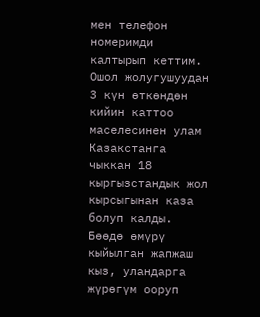мен телефон номеримди калтырып кеттим. Ошол жолугушуудан 3 күн өткөндөн кийин каттоо маселесинен улам Казакстанга чыккан 18 кыргызстандык жол кырсыгынан каза болуп калды. Бөөдө өмүрү кыйылган жапжаш кыз, уландарга жүрөгүм ооруп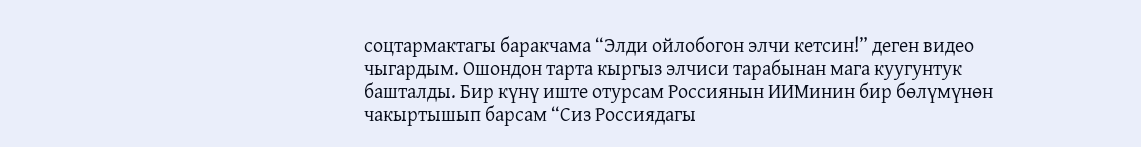соцтармактагы баракчама “Элди ойлобогон элчи кетсин!” деген видео чыгардым. Ошондон тарта кыргыз элчиси тарабынан мага куугунтук башталды. Бир күнү иште отурсам Россиянын ИИМинин бир бөлүмүнөн чакыртышып барсам “Сиз Россиядагы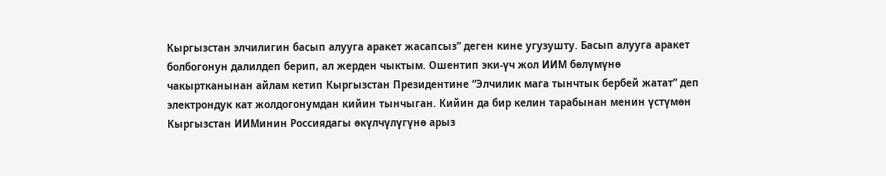Кыргызстан элчилигин басып алууга аракет жасапсыз” деген кине угузушту. Басып алууга аракет болбогонун далилдеп берип, ал жерден чыктым. Ошентип эки-үч жол ИИМ бөлүмүнө чакыртканынан айлам кетип Кыргызстан Президентине “Элчилик мага тынчтык бербей жатат” деп электрондук кат жолдогонумдан кийин тынчыган. Кийин да бир келин тарабынан менин үстүмөн Кыргызстан ИИМинин Россиядагы өкүлчүлүгүнө арыз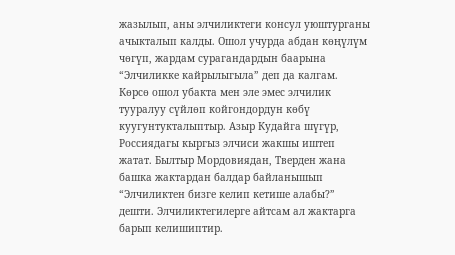жазылып, аны элчиликтеги консул уюштурганы ачыкталып калды. Ошол учурда абдан көңүлүм чөгүп, жардам сурагандардын баарына “Элчиликке кайрылыгыла” деп да калгам. Көрсө ошол убакта мен эле эмес элчилик тууралуу сүйлөп койгондордун көбү куугунтукталыптыр. Азыр Кудайга шүгүр, Россиядагы кыргыз элчиси жакшы иштеп жатат. Былтыр Мордовиядан, Тверден жана башка жактардан балдар байланышып “Элчиликтен бизге келип кетише алабы?” дешти. Элчиликтегилерге айтсам ал жактарга барып келишиптир.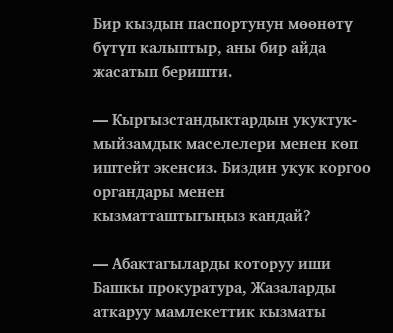Бир кыздын паспортунун мөөнөтү бүтүп калыптыр, аны бир айда жасатып беришти.

— Кыргызстандыктардын укуктук-мыйзамдык маселелери менен көп иштейт экенсиз. Биздин укук коргоо органдары менен кызматташтыгыңыз кандай?

— Абактагыларды которуу иши Башкы прокуратура, Жазаларды аткаруу мамлекеттик кызматы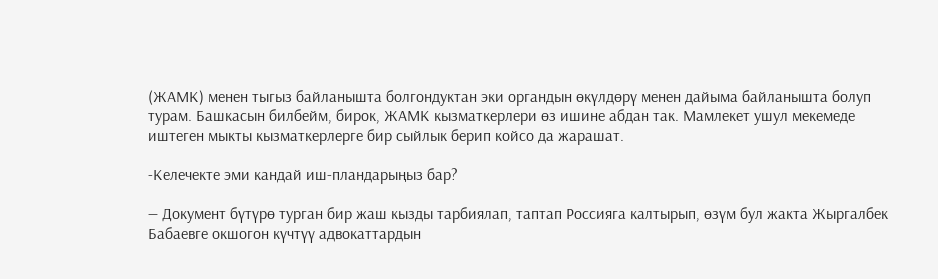(ЖАМК) менен тыгыз байланышта болгондуктан эки органдын өкүлдөрү менен дайыма байланышта болуп турам. Башкасын билбейм, бирок, ЖАМК кызматкерлери өз ишине абдан так. Мамлекет ушул мекемеде иштеген мыкты кызматкерлерге бир сыйлык берип койсо да жарашат.

-Келечекте эми кандай иш-пландарыңыз бар?

— Документ бүтүрө турган бир жаш кызды тарбиялап, таптап Россияга калтырып, өзүм бул жакта Жыргалбек Бабаевге окшогон күчтүү адвокаттардын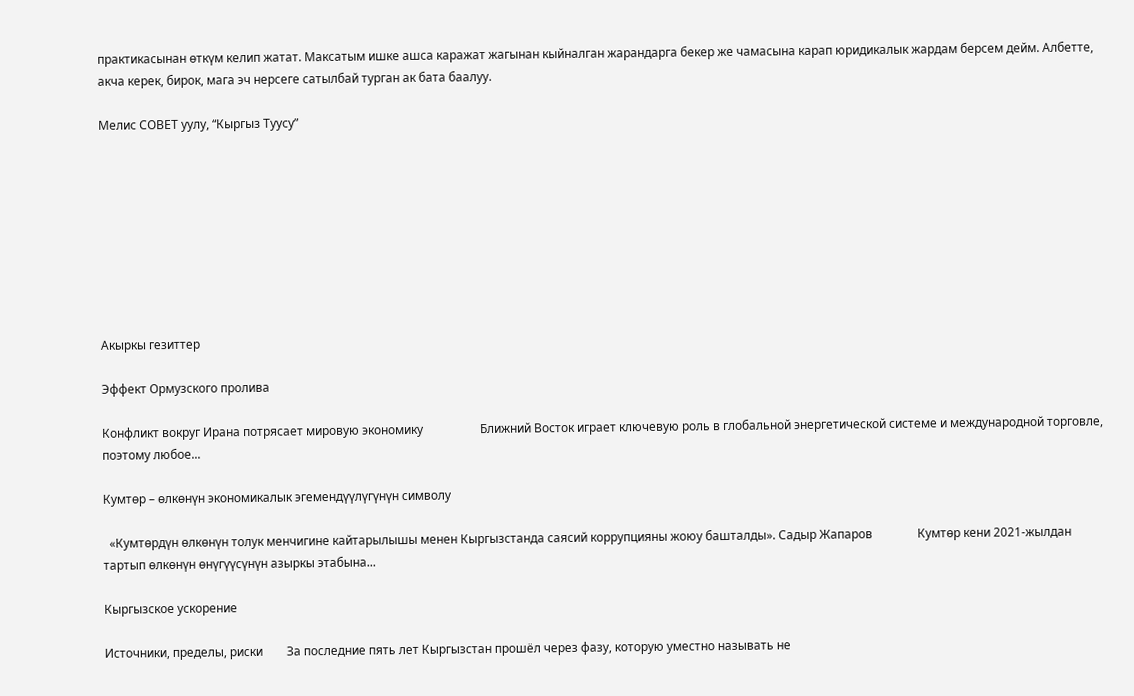практикасынан өткүм келип жатат. Максатым ишке ашса каражат жагынан кыйналган жарандарга бекер же чамасына карап юридикалык жардам берсем дейм. Албетте, акча керек, бирок, мага эч нерсеге сатылбай турган ак бата баалуу.

Мелис СОВЕТ уулу, “Кыргыз Туусу”









Акыркы гезиттер

Эффект Ормузского пролива

Конфликт вокруг Ирана потрясает мировую экономику                   Ближний Восток играет ключевую роль в глобальной энергетической системе и международной торговле, поэтому любое...

Кумтөр – өлкөнүн экономикалык эгемендүүлүгүнүн символу

  «Кумтөрдүн өлкөнүн толук менчигине кайтарылышы менен Кыргызстанда саясий коррупцияны жоюу башталды». Садыр Жапаров               Кумтөр кени 2021-жылдан тартып өлкөнүн өнүгүүсүнүн азыркы этабына...

Кыргызское ускорение

Источники, пределы, риски        За последние пять лет Кыргызстан прошёл через фазу, которую уместно называть не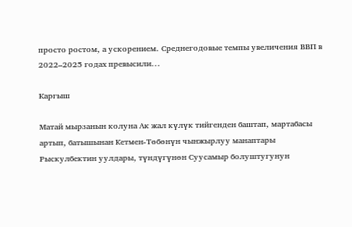просто ростом, а ускорением. Среднегодовые темпы увеличения ВВП в 2022–2025 годах превысили...

Каргыш

Матай мырзанын колуна Ак жал күлүк тийгенден баштап, мартабасы артып, батышынан Кетмен-Төбөнүн чынжырлуу манаптары Рыскулбектин уулдары, түндүгүнөн Суусамыр болуштугунун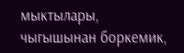мыктылары, чыгышынан боркемик,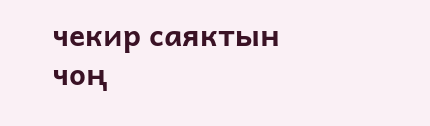чекир саяктын чоң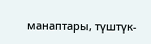манаптары, түштүк-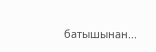батышынан...